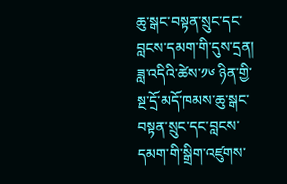ཆུ་སྒང་བསྟན་སྲུང་དང་བླངས་དམག་གི་དུས་དྲན།
ཟླ་འདིའི་ཚེས་༡༦ ཉིན་གྱི་སྔ་དྲོ་མདོ་ཁམས་ཆུ་སྒང་བསྟན་སྲུང་དང་བླངས་དམག་གི་སྒྲིག་འཛུགས་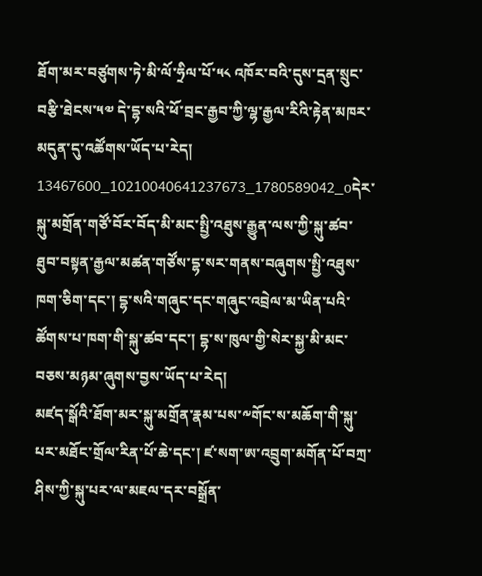ཐོག་མར་བཙུགས་ཏེ་མི་ལོ་ཧྲིལ་པོ་༥༨ འཁོར་བའི་དུས་དྲན་སྲུང་བརྩི་ཐེངས་༥༧ དེ་དྷ་སའི་ཕོ་བྲང་རྒྱབ་ཀྱི་ལྷ་རྒྱལ་རིའི་རྟེན་མཁར་མདུན་དུ་འཚོགས་ཡོད་པ་རེད།
13467600_10210040641237673_1780589042_oདེར་སྐུ་མགྲོན་གཙོ་བོར་བོད་མི་མང་སྤྱི་འཐུས་རྒྱུན་ལས་ཀྱི་སྐུ་ཚབ་ཐུབ་བསྟན་རྒྱལ་མཚན་གཙོས་དྷ་སར་གནས་བཞུགས་སྤྱི་འཐུས་ཁག་ཅིག་དང་། དྷ་སའི་གཞུང་དང་གཞུང་འབྲེལ་མ་ཡིན་པའི་ཚོགས་པ་ཁག་གི་སྐུ་ཚབ་དང་། དྷ་ས་ཁུལ་གྱི་སེར་སྐྱ་མི་མང་བཅས་མཉམ་ཞུགས་བྱས་ཡོད་པ་རེད།
མཛད་སྒོའི་ཐོག་མར་སྐུ་མགྲོན་རྣམ་པས་༸གོང་ས་མཆོག་གི་སྐུ་པར་མཐོང་གྲོལ་རིན་པོ་ཆེ་དང་། ཛ་སག་ཨ་འབྲུག་མགོན་པོ་བཀྲ་ཤིས་ཀྱི་སྐུ་པར་ལ་མཇལ་དར་བསྒྲོན་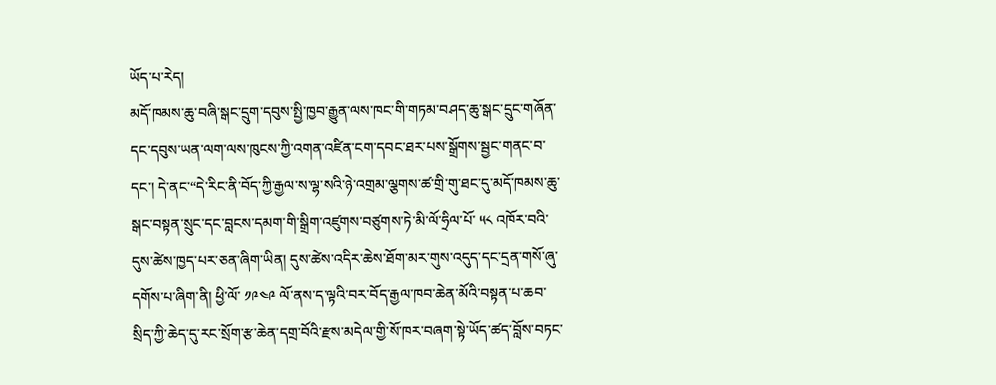ཡོད་པ་རེད།
མདོ་ཁམས་ཆུ་བཞི་སྒང་དྲུག་དབུས་སྤྱི་ཁྱབ་རྒྱུན་ལས་ཁང་གི་གཏམ་བཤད་ཆུ་སྒང་དྲུང་གཞོན་དང་དབུས་ཡན་ལག་ལས་ཁུངས་ཀྱི་འགན་འཛིན་ངག་དབང་ཐར་པས་སྒྲོགས་སྦྱང་གནང་བ་དང་། དེ་ནང་“དེ་རིང་ནི་བོད་ཀྱི་རྒྱལ་ས་ལྷ་སའི་ཉེ་འགྲམ་ལྕགས་ཚ་གྲི་གུ་ཐང་དུ་མདོ་ཁམས་ཆུ་སྒང་བསྟན་སྲུང་དང་བླངས་དམག་གི་སྒྲིག་འཛུགས་བཙུགས་ཏེ་མི་ལོ་ཧྲིལ་པོ་ ༥༨ འཁོར་བའི་དུས་ཚེས་ཁྱད་པར་ཅན་ཞིག་ཡིན། དུས་ཚེས་འདིར་ཆེས་ཐོག་མར་གུས་འདུད་དང་དྲན་གསོ་ཞུ་དགོས་པ་ཞིག་ནི། ཕྱི་ལོ་ ༡༩༤༩ ལོ་ནས་ད་ལྟའི་བར་བོད་རྒྱལ་ཁབ་ཆེན་མོའི་བསྟན་པ་ཆབ་སྲིད་ཀྱི་ཆེད་དུ་རང་སྲོག་རྩ་ཆེན་དགྲ་བོའི་རྫས་མདེལ་གྱི་སོ་ཁར་བཞག་སྟེ་ཡོད་ཚད་བློས་བཏང་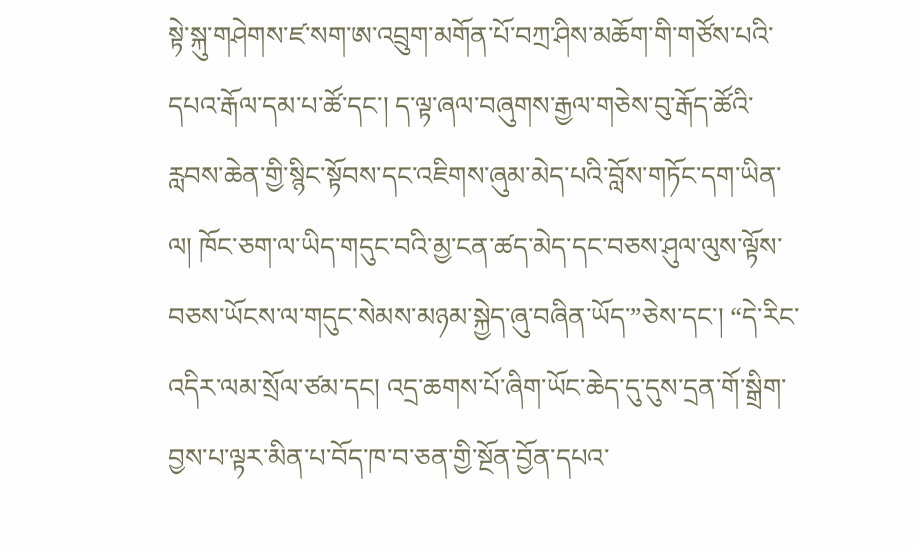སྟེ་སྐུ་གཤེགས་ཛ་སག་ཨ་འབྲུག་མགོན་པོ་བཀྲ་ཤིས་མཆོག་གི་གཙོས་པའི་དཔའ་རྒོལ་དམ་པ་ཚོ་དང་། ད་ལྟ་ཞལ་བཞུགས་རྒྱལ་གཅེས་བུ་རྒོད་ཚོའི་རླབས་ཆེན་གྱི་སྙིང་སྟོབས་དང་འཇིགས་ཞུམ་མེད་པའི་བློས་གཏོང་དག་ཡིན་ལ། ཁོང་ཅག་ལ་ཡིད་གདུང་བའི་མྱ་ངན་ཚད་མེད་དང་བཅས་ཤུལ་ལུས་ལྟོས་བཅས་ཡོངས་ལ་གདུང་སེམས་མཉམ་སྐྱེད་ཞུ་བཞིན་ཡོད་”ཅེས་དང་། “དེ་རིང་འདིར་ལམ་སྲོལ་ཙམ་དང། འདྲ་ཆགས་པོ་ཞིག་ཡོང་ཆེད་དུ་དུས་དྲན་གོ་སྒྲིག་བྱས་པ་ལྟར་མིན་པ་བོད་ཁ་བ་ཅན་གྱི་སྔོན་བྱོན་དཔའ་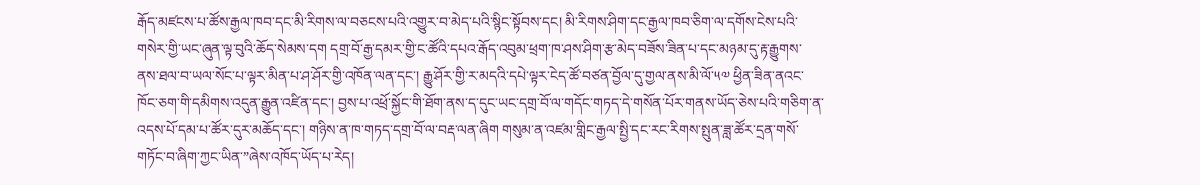རྒོད་མཛངས་པ་ཚོས་རྒྱལ་ཁབ་དང་མི་རིགས་ལ་བཅངས་པའི་འགྱུར་བ་མེད་པའི་སྙིང་སྟོབས་དང། མི་རིགས་ཤིག་དང་རྒྱལ་ཁབ་ཅིག་ལ་དགོས་ངེས་པའི་གསེར་གྱི་ཡང་ཞུན་ལྟ་བུའི་ཆོད་སེམས་དག དགྲ་བོ་རྒྱ་དམར་གྱི་ང་ཚོའི་དཔའ་རྒོད་འབུམ་ཕྲག་ཁ་ཤས་ཤིག་རྩ་མེད་བཟོས་ཟིན་པ་དང་མཉམ་དུ་རྟ་རྒྱུགས་ནས་ཐལ་བ་ཡལ་སོང་པ་ལྟར་མིན་པ་ཤ་ཤོར་གྱི་འཁོན་ལན་དང་། རྒྱུ་ཤོར་གྱི་ར་མདའི་དཔེ་ལྟར་ངེད་ཚོ་བཙན་བྱོལ་དུ་གྱལ་ནས་མི་ལོ་༥༧ ཕྱིན་ཟིན་ནའང་ཁོང་ཅག་གི་དམིགས་འདུན་རྒྱུན་འཛིན་དང་། བྱས་པ་འཕྲོ་སྐྱོང་གི་ཐོག་ནས་ད་དུང་ཡང་དགྲ་བོ་ལ་གདོང་གཏད་དེ་གསོན་པོར་གནས་ཡོད་ཅེས་པའི་གཅིག་ན་འདས་པོ་དམ་པ་ཚོར་དུར་མཆོད་དང་། གཉིས་ན་ཁ་གཏད་དགྲ་བོ་ལ་བརྡ་ལན་ཞིག གསུམ་ན་འཛམ་གླིང་རྒྱལ་སྤྱི་དང་རང་རིགས་སྤུན་ཟླ་ཚོར་དྲན་གསོ་གཏོང་བ་ཞིག་ཀྱང་ཡིན་”ཞེས་འཁོད་ཡོད་པ་རེད།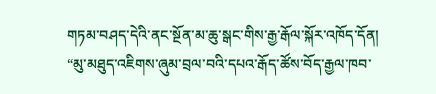གཏམ་བཤད་དེའི་ནང་སྔོན་མ་ཆུ་སྒང་གིས་རྒྱ་རྒོལ་སྐོར་འཁོད་དོན། “མུ་མཐུད་འཇིགས་ཞུམ་བྲལ་བའི་དཔའ་རྒོད་ཚོས་བོད་རྒྱལ་ཁབ་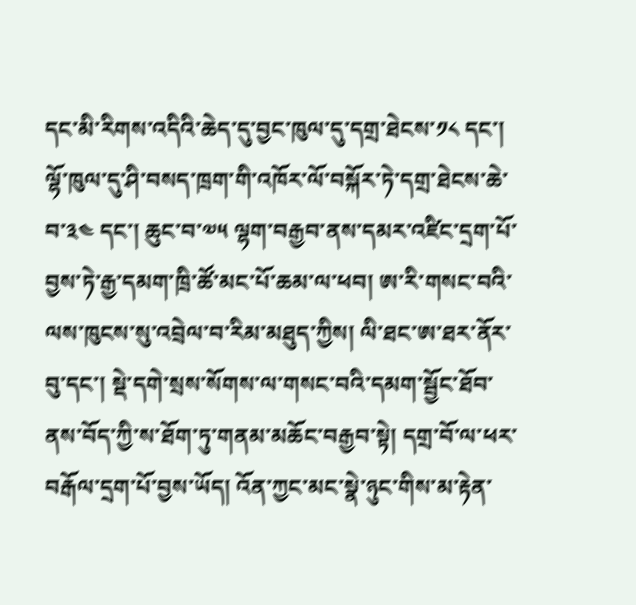དང་མི་རིགས་འདིའི་ཆེད་དུ་བྱང་ཁུལ་དུ་དགྲ་ཐེངས་༡༨ དང་། ལྷོ་ཁུལ་དུ་ཤི་བསད་ཁྲག་གི་འཁོར་ལོ་བསྐོར་ཏེ་དགྲ་ཐེངས་ཆེ་བ་༣༤ དང་། ཆུང་བ་༧༥ ལྷག་བརྒྱབ་ནས་དམར་འཛིང་དྲག་པོ་བྱས་ཏེ་རྒྱ་དམག་ཁྲི་ཚོ་མང་པོ་ཆམ་ལ་ཕབ། ཨ་རི་གསང་བའི་ལས་ཁུངས་སུ་འབྲེལ་བ་རིམ་མཐུད་ཀྱིས། ལི་ཐང་ཨ་ཐར་ནོར་བུ་དང་། སྡེ་དགེ་སྲས་སོགས་ལ་གསང་བའི་དམག་སྦྱོང་ཐོབ་ནས་བོད་ཀྱི་ས་ཐོག་ཏུ་གནམ་མཆོང་བརྒྱབ་སྟེ། དགྲ་བོ་ལ་ཕར་བརྒོལ་དྲག་པོ་བྱས་ཡོད། འོན་ཀྱང་མང་སྣེ་ཉུང་གིས་མ་རྟེན་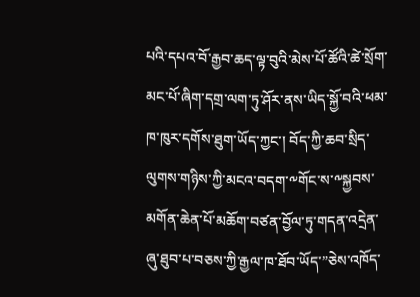པའི་དཔའ་བོ་རྒྱབ་ཆད་ལྟ་བུའི་མེས་པོ་ཚོའི་ཚེ་སྲོག་མང་པོ་ཞིག་དགྲ་ལག་ཏུ་ཤོར་ནས་ཡིད་སྐྱོ་བའི་ཕམ་ཁ་ཁུར་དགོས་ཐུག་ཡོད་ཀྱང་། བོད་ཀྱི་ཆབ་སྲིད་ལུགས་གཉིས་ཀྱི་མངའ་བདག་༸གོང་ས་༸སྐྱབས་མགོན་ཆེན་པོ་མཆོག་བཙན་བྱོལ་ཏུ་གདན་འདྲེན་ཞུ་ཐུབ་པ་བཅས་ཀྱི་རྒྱལ་ཁ་ཐོབ་ཡོད་”ཅེས་འཁོད་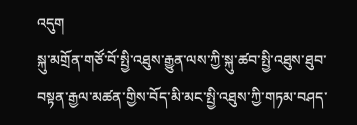འདུག
སྐུ་མགྲོན་གཙོ་བོ་སྤྱི་འཐུས་རྒྱུན་ལས་ཀྱི་སྐུ་ཚབ་སྤྱི་འཐུས་ཐུབ་བསྟན་རྒྱལ་མཚན་གྱིས་བོད་མི་མང་སྤྱི་འཐུས་ཀྱི་གཏམ་བཤད་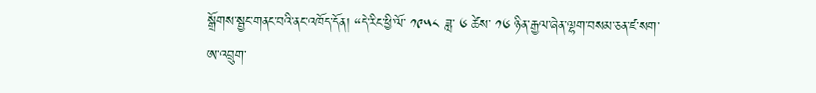སྒྲོགས་སྦྱང་གནང་བའི་ནང་འཁོད་དོན། “དེ་རིང་ཕྱི་ལོ་ ༡༩༥༨ ཟླ་ ༦ ཚེས་ ༡༦ ཉིན་རྒྱལ་ཞེན་ལྷག་བསམ་ཅན་ཛ་སག་ཨ་འབྲུག་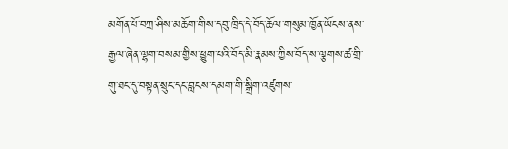མགོན་པོ་བཀྲ་ཤིས་མཆོག་གིས་དབུ་ཁྲིད་དེ་བོད་ཆོལ་གསུམ་ཁྱོན་ཡོངས་ནས་རྒྱལ་ཞེན་ལྷག་བསམ་གྱིས་ཕྱུག་པའི་བོད་མི་རྣམས་ཀྱིས་བོད་ས་ལྕགས་ཚ་གྲི་གུ་ཐང་དུ་བསྟན་སྲུང་དང་བླངས་དམག་གི་སྒྲིག་འཛུགས་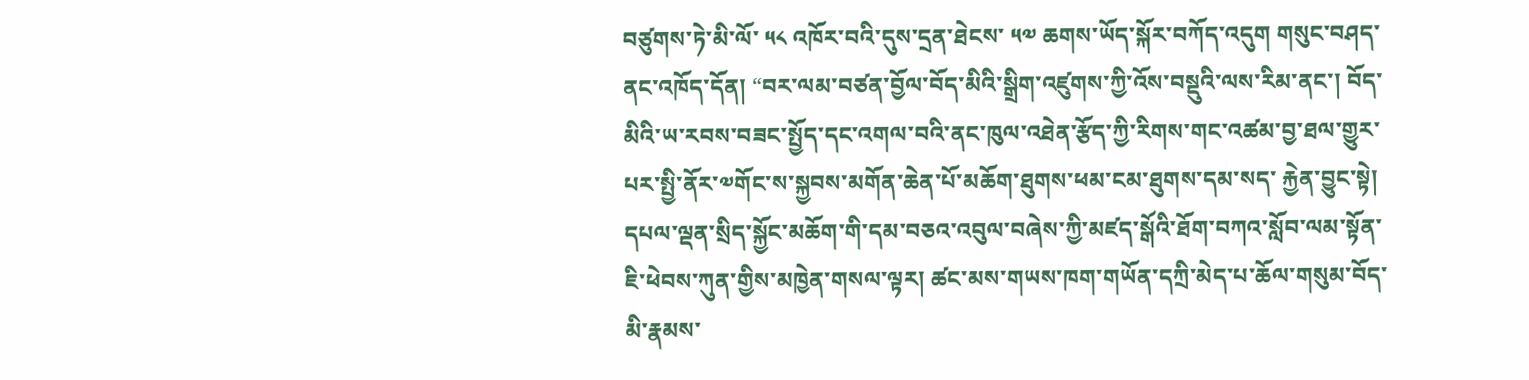བཙུགས་ཏེ་མི་ལོ་ ༥༨ འཁོར་བའི་དུས་དྲན་ཐེངས་ ༥༧ ཆགས་ཡོད་སྐོར་བཀོད་འདུག གསུང་བཤད་ནང་འཁོད་དོན། “བར་ལམ་བཙན་བྱོལ་བོད་མིའི་སྒྲིག་འཛུགས་ཀྱི་འོས་བསྡུའི་ལས་རིམ་ནང་། བོད་མིའི་ཡ་རབས་བཟང་སྤྱོད་དང་འགལ་བའི་ནང་ཁུལ་འཐེན་རྩོད་ཀྱི་རིགས་གང་འཚམ་བྱ་ཐལ་གྱུར་པར་སྤྱི་ནོར་༧གོང་ས་སྐྱབས་མགོན་ཆེན་པོ་མཆོག་ཐུགས་ཕམ་ངམ་ཐུགས་དམ་སད་ རྐྱེན་བྱུང་སྟེ། དཔལ་ལྡན་སྲིད་སྐྱོང་མཆོག་གི་དམ་བཅའ་འབུལ་བཞེས་ཀྱི་མཛད་སྒོའི་ཐོག་བཀའ་སློབ་ལམ་སྟོན་ཇི་ཕེབས་ཀུན་གྱིས་མཁྱེན་གསལ་ལྟར། ཚང་མས་གཡས་ཁག་གཡོན་དཀྲི་མེད་པ་ཆོལ་གསུམ་བོད་མི་རྣམས་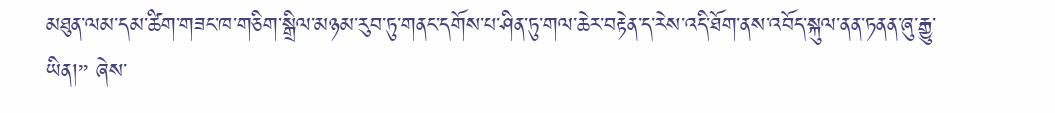མཐུན་ལམ་དམ་ཚིག་གཟང་ཁ་གཅིག་སྒྲིལ་མཉམ་རུབ་ཏུ་གནང་དགོས་པ་ཤིན་ཏུ་གལ་ཆེར་བརྟེན་ད་རེས་འདི་ཐོག་ནས་འབོད་སྐུལ་ནན་ཏནན་ཞུ་རྒྱུ་ཡིན།” ཞེས་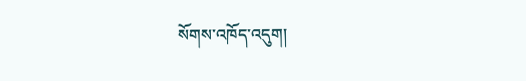སོགས་འཁོད་འདུག།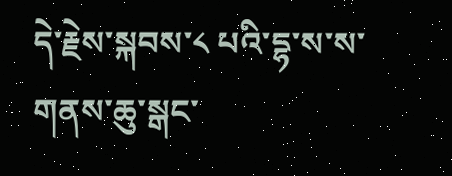དེ་རྗེས་སྐབས་༨ པའི་དྷ་ས་ས་གནས་ཆུ་སྒང་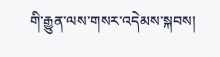གི་རྒྱུན་ལས་གསར་འདེམས་སྐབས།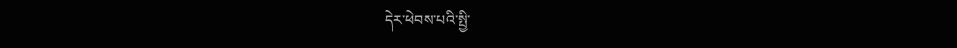དེར་ཕེབས་པའི་སྤྱི་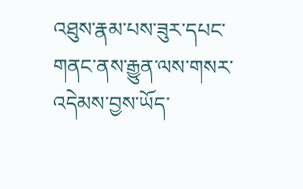འཐུས་རྣམ་པས་ཟུར་དཔང་གནང་ནས་རྒྱུན་ལས་གསར་འདེམས་བྱས་ཡོད་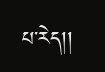པ་རེད།།